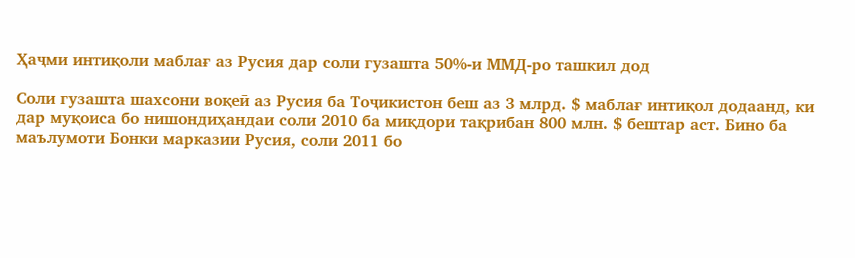Ҳаҷми интиқоли маблағ аз Русия дар соли гузашта 50%-и ММД-ро ташкил дод

Соли гузашта шахсони воқеӣ аз Русия ба Тоҷикистон беш аз 3 млрд. $ маблағ интиқол додаанд, ки дар муқоиса бо нишондиҳандаи соли 2010 ба миқдори тақрибан 800 млн. $ бештар аст. Бино ба маълумоти Бонки марказии Русия, соли 2011 бо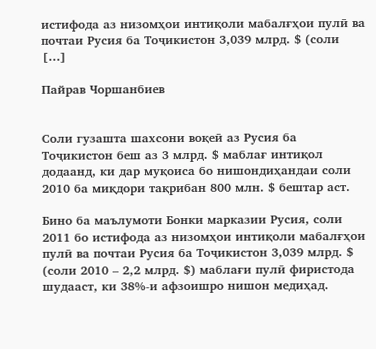истифода аз низомҳои интиқоли мабалғҳои пулӣ ва почтаи Русия ба Тоҷикистон 3,039 млрд. $ (соли […]

Пайрав Чоршанбиев


Соли гузашта шахсони воқеӣ аз Русия ба Тоҷикистон беш аз 3 млрд. $ маблағ интиқол додаанд, ки дар муқоиса бо нишондиҳандаи соли 2010 ба миқдори тақрибан 800 млн. $ бештар аст.

Бино ба маълумоти Бонки марказии Русия, соли 2011 бо истифода аз низомҳои интиқоли мабалғҳои пулӣ ва почтаи Русия ба Тоҷикистон 3,039 млрд. $ (соли 2010 – 2,2 млрд. $) маблағи пулӣ фиристода шудааст, ки 38%-и афзоишро нишон медиҳад.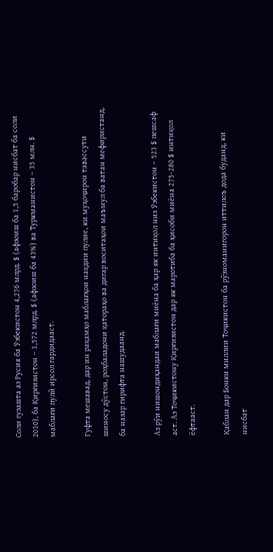Соли гузашта аз Русия ба Ӯзбекистон 4,276 млрд. $ (афзоиш ба 1,5 баробар нисбат ба соли 2010), ба Қирғизистон – 1,572 млрд. $ (афзоиш ба 43%) ва Туркманистон – 35 млн. $ маблағи пулӣ ирсол гардидааст.

Гуфта мешавад, дар ин рақамҳо маблағҳои нақдии пулие, ки муҳоҷирон тавассути шиносу дӯстон, роҳбаладони қатораҳо ва дигар воситаҳои маъмул ба ватан мефиристанд, ба назар гирифта нашудаанд.

Аз рӯи нишондиҳандаи маблағи миёна ба ҳар як интиқол низ Ӯзбекистон – 523 $ пешсаф аст. Аз Тоҷикистону Қирғизистон дар як маротиба ба ҳисоби миёна 275-280 $ интиқол ёфтааст.

Қаблан дар Бонки миллии Тоҷикистон ба рӯзноманигорон иттилоъ дода буданд, ки нисбат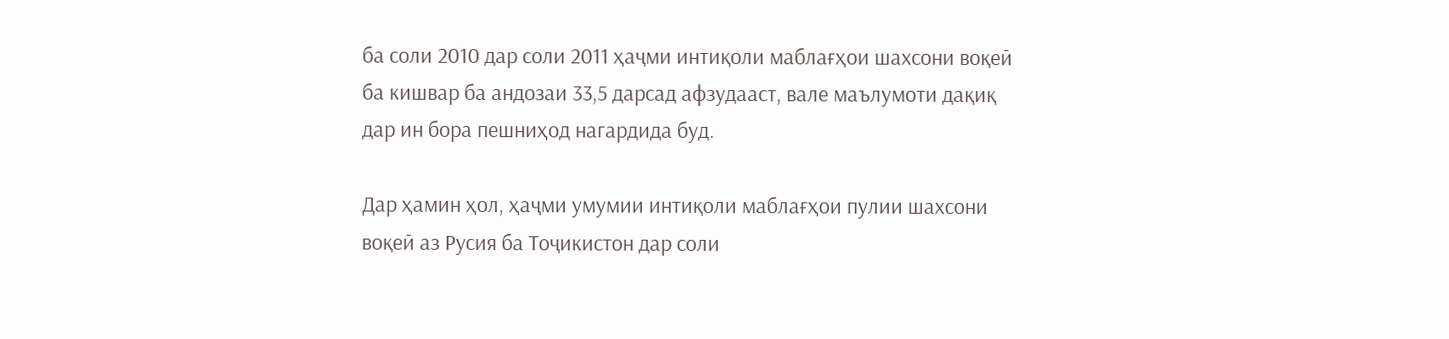ба соли 2010 дар соли 2011 ҳаҷми интиқоли маблағҳои шахсони воқеӣ ба кишвар ба андозаи 33,5 дарсад афзудааст, вале маълумоти дақиқ дар ин бора пешниҳод нагардида буд.

Дар ҳамин ҳол, ҳаҷми умумии интиқоли маблағҳои пулии шахсони воқеӣ аз Русия ба Тоҷикистон дар соли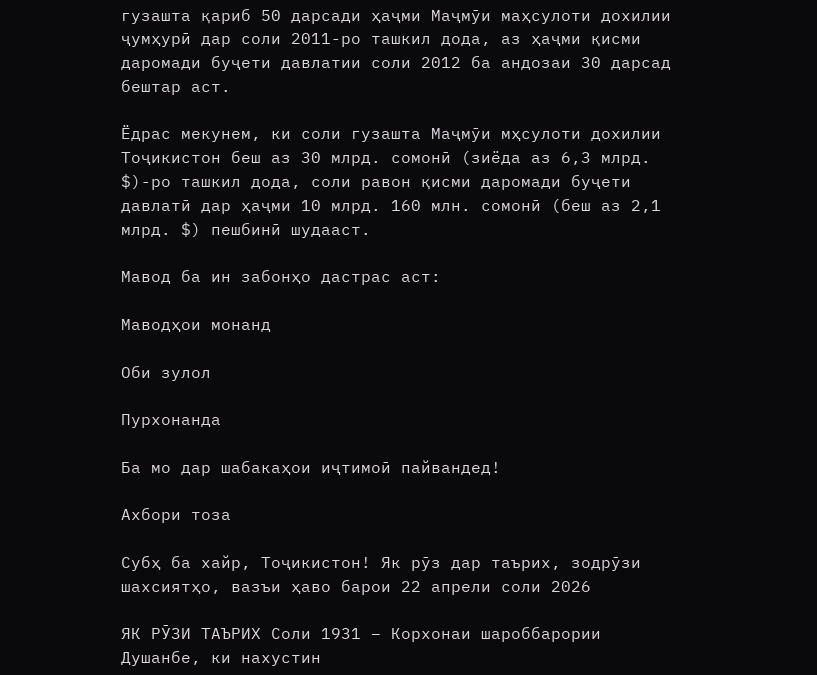гузашта қариб 50 дарсади ҳаҷми Маҷмӯи маҳсулоти дохилии ҷумҳурӣ дар соли 2011-ро ташкил дода, аз ҳаҷми қисми даромади буҷети давлатии соли 2012 ба андозаи 30 дарсад бештар аст.

Ёдрас мекунем, ки соли гузашта Маҷмӯи мҳсулоти дохилии Тоҷикистон беш аз 30 млрд. сомонӣ (зиёда аз 6,3 млрд. $)-ро ташкил дода, соли равон қисми даромади буҷети давлатӣ дар ҳаҷми 10 млрд. 160 млн. сомонӣ (беш аз 2,1 млрд. $) пешбинӣ шудааст.

Мавод ба ин забонҳо дастрас аст:

Маводҳои монанд

Оби зулол

Пурхонанда

Ба мо дар шабакаҳои иҷтимоӣ пайвандед!

Ахбори тоза

Субҳ ба хайр, Тоҷикистон! Як рӯз дар таърих, зодрӯзи шахсиятҳо, вазъи ҳаво барои 22 апрели соли 2026

ЯК РӮЗИ ТАЪРИХ Соли 1931 – Корхонаи шароббарории Душанбе, ки нахустин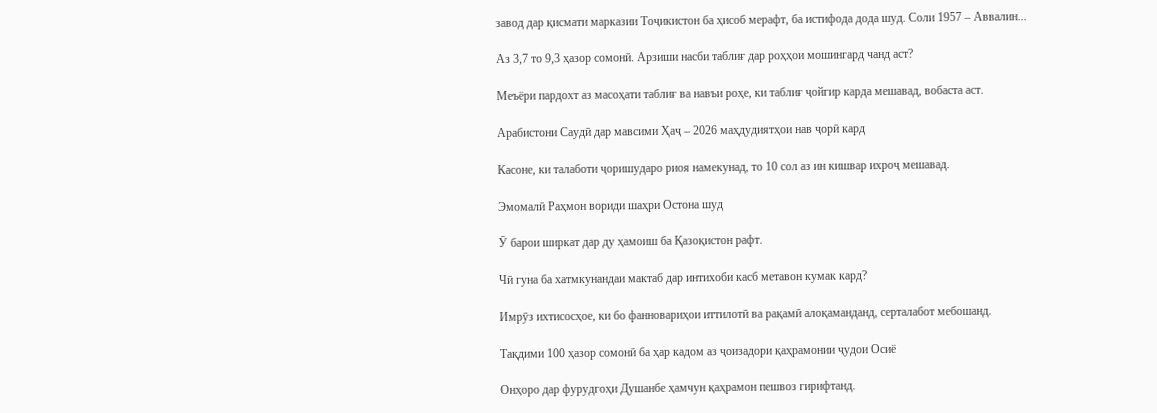завод дар қисмати марказии Тоҷикистон ба ҳисоб мерафт, ба истифода дода шуд. Соли 1957 – Аввалин...

Аз 3,7 то 9,3 ҳазор сомонӣ. Арзиши насби таблиғ дар роҳҳои мошингард чанд аст?

Меъёри пардохт аз масоҳати таблиғ ва навъи роҳе, ки таблиғ ҷойгир карда мешавад, вобаста аст.

Арабистони Саудӣ дар мавсими Ҳаҷ – 2026 маҳдудиятҳои нав ҷорӣ кард

Касоне, ки талаботи ҷоришударо риоя намекунад, то 10 сол аз ин кишвар ихроҷ мешавад.

Эмомалӣ Раҳмон вориди шаҳри Остона шуд

Ӯ барои ширкат дар ду ҳамоиш ба Қазоқистон рафт.

Чӣ гуна ба хатмкунандаи мактаб дар интихоби касб метавон кумак кард?

Имрӯз ихтисосҳое, ки бо фанновариҳои иттилотӣ ва рақамӣ алоқаманданд, серталабот мебошанд.

Тақдими 100 ҳазор сомонӣ ба ҳар кадом аз ҷоизадори қаҳрамонии ҷудои Осиё

Онҳоро дар фурудгоҳи Душанбе ҳамчун қаҳрамон пешвоз гирифтанд.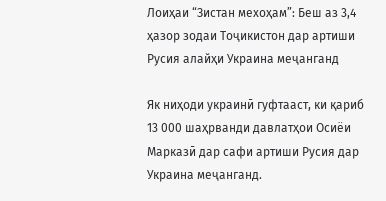Лоиҳаи “Зистан мехоҳам”: Беш аз 3,4 ҳазор зодаи Тоҷикистон дар артиши Русия алайҳи Украина меҷанганд

Як ниҳоди украинӣ гуфтааст, ки қариб 13 000 шаҳрванди давлатҳои Осиёи Марказӣ дар сафи артиши Русия дар Украина меҷанганд.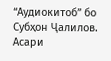“Аудиокитоб” бо Субҳон Ҷалилов. Асари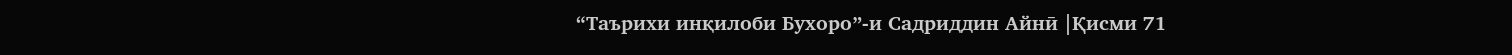“Таърихи инқилоби Бухоро”-и Садриддин Айнӣ |Қисми 71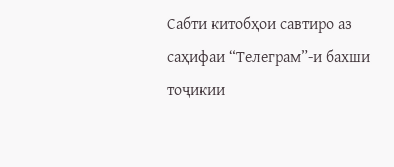Cабти китобҳои савтиро аз саҳифаи “Телеграм”-и бахши тоҷикии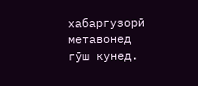хабаргузорӣ метавонед гӯш кунед.